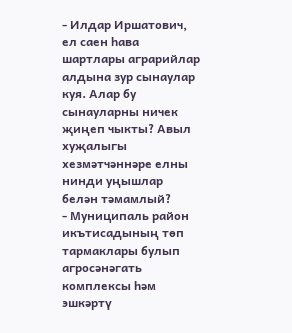- Илдар Иршатович, ел саен һава шартлары аграрийлар алдына зур сынаулар куя. Алар бу сынауларны ничек җиңеп чыкты? Авыл хуҗалыгы хезмәтчәннәре елны нинди уңышлар белән тәмамлый?
- Муниципаль район икътисадының төп тармаклары булып агросәнәгать комплексы һәм эшкәртү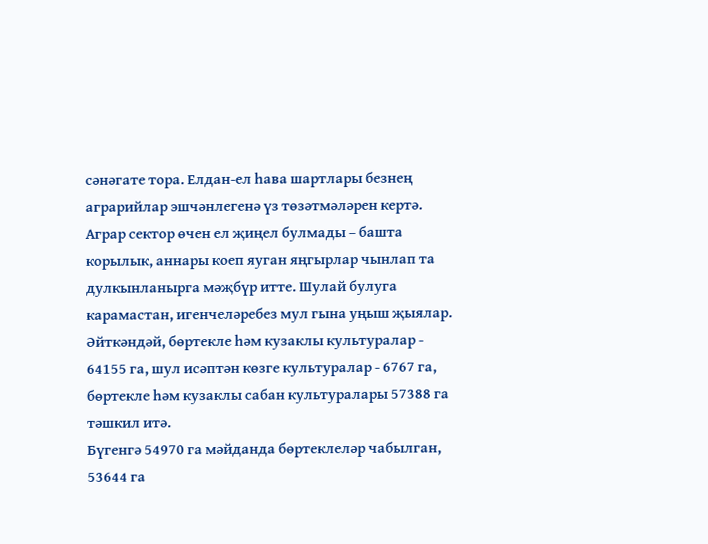сәнәгате тора. Елдан-ел һава шартлары безнең аграрийлар эшчәнлегенә үз төзәтмәләрен кертә. Аграр сектор өчен ел җиңел булмады – башта корылык, аннары коеп яуган яңгырлар чынлап та дулкынланырга мәҗбүр итте. Шулай булуга карамастан, игенчеләребез мул гына уңыш җыялар. Әйткәндәй, бөртекле һәм кузаклы культуралар - 64155 га, шул исәптән көзге культуралар - 6767 га, бөртекле һәм кузаклы сабан культуралары 57388 га тәшкил итә.
Бүгенгә 54970 га мәйданда бөртеклеләр чабылган, 53644 га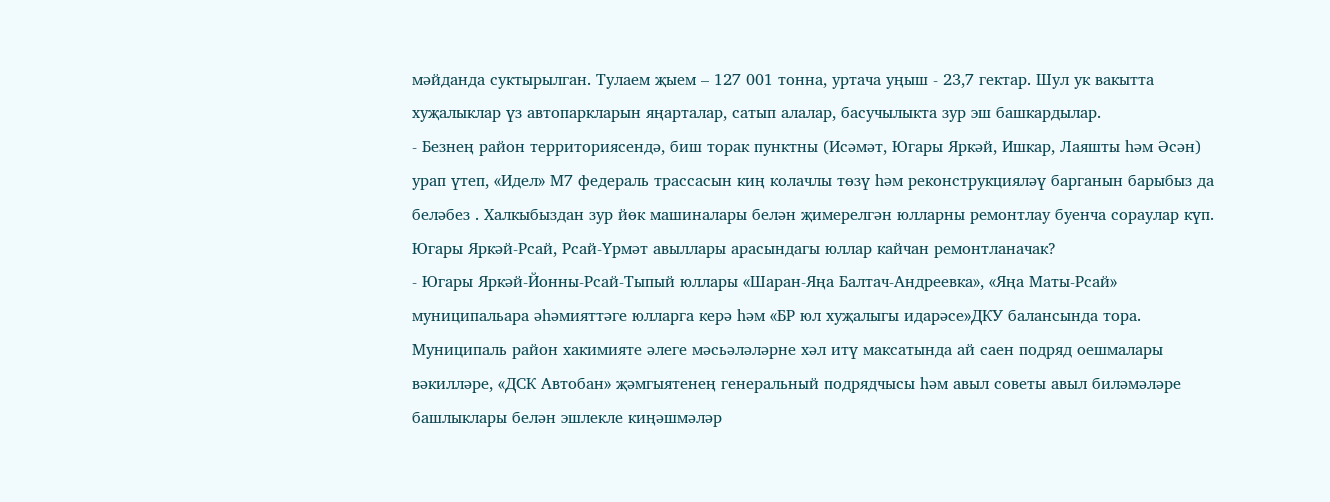мәйданда суктырылган. Тулаем җыем – 127 001 тонна, уртача уңыш - 23,7 гектар. Шул ук вакытта хуҗалыклар үз автопаркларын яңарталар, сатып алалар, басучылыкта зур эш башкардылар.
- Безнең район территориясендә, биш торак пунктны (Исәмәт, Югары Яркәй, Ишкар, Лаяшты һәм Әсән) урап үтеп, «Идел» М7 федераль трассасын киң колачлы төзү һәм реконструкцияләү барганын барыбыз да беләбез . Халкыбыздан зур йөк машиналары белән җимерелгән юлларны ремонтлау буенча сораулар күп. Югары Яркәй-Рсай, Рсай-Үрмәт авыллары арасындагы юллар кайчан ремонтланачак?
- Югары Яркәй-Йонны-Рсай-Тыпый юллары «Шаран-Яңа Балтач-Андреевка», «Яңа Маты-Рсай» муниципальара әһәмияттәге юлларга керә һәм «БР юл хуҗалыгы идарәсе»ДКУ балансында тора. Муниципаль район хакимияте әлеге мәсьәләләрне хәл итү максатында ай саен подряд оешмалары вәкилләре, «ДСК Автобан» җәмгыятенең генеральный подрядчысы һәм авыл советы авыл биләмәләре башлыклары белән эшлекле киңәшмәләр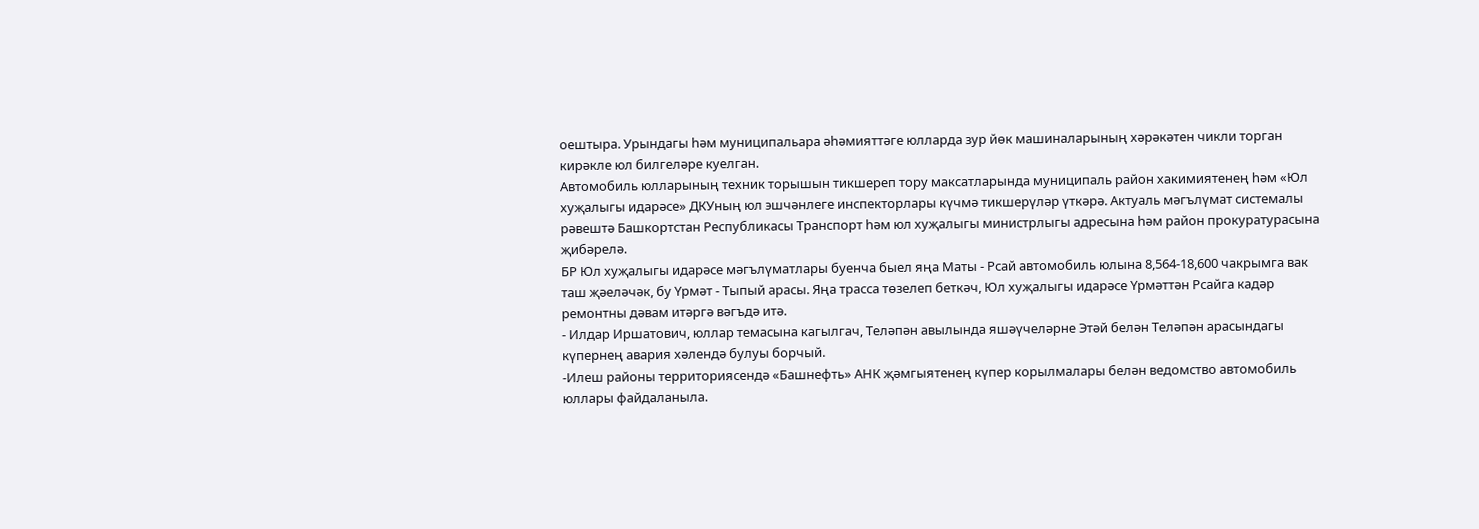оештыра. Урындагы һәм муниципальара әһәмияттәге юлларда зур йөк машиналарының хәрәкәтен чикли торган кирәкле юл билгеләре куелган.
Автомобиль юлларының техник торышын тикшереп тору максатларында муниципаль район хакимиятенең һәм «Юл хуҗалыгы идарәсе» ДКУның юл эшчәнлеге инспекторлары күчмә тикшерүләр үткәрә. Актуаль мәгълүмат системалы рәвештә Башкортстан Республикасы Транспорт һәм юл хуҗалыгы министрлыгы адресына һәм район прокуратурасына җибәрелә.
БР Юл хуҗалыгы идарәсе мәгълүматлары буенча быел яңа Маты - Рсай автомобиль юлына 8,564-18,600 чакрымга вак таш җәеләчәк, бу Үрмәт - Тыпый арасы. Яңа трасса төзелеп беткәч, Юл хуҗалыгы идарәсе Үрмәттән Рсайга кадәр ремонтны дәвам итәргә вәгъдә итә.
- Илдар Иршатович, юллар темасына кагылгач, Теләпән авылында яшәүчеләрне Этәй белән Теләпән арасындагы күпернең авария хәлендә булуы борчый.
-Илеш районы территориясендә «Башнефть» АНК җәмгыятенең күпер корылмалары белән ведомство автомобиль юллары файдаланыла.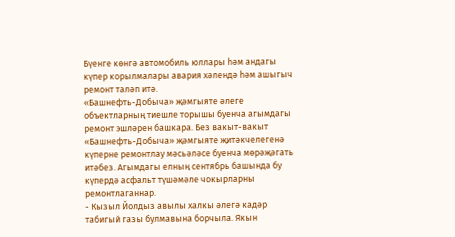Бүенге көнгә автомобиль юллары һәм андагы күпер корылмалары авария хәлендә һәм ашыгыч ремонт таләп итә.
«Башнефть-Добыча» җәмгыяте әлеге объектларның тиешле торышы буенча агымдагы ремонт эшләрен башкара. Без вакыт-вакыт «Башнефть-Добыча» җәмгыяте җитәкчелегенә күперне ремонтлау мәсьәләсе буенча мөрәҗәгать итәбез. Агымдагы елның сентябрь башында бу күпердә асфальт түшәмәле чокырларны ремонтлаганнар.
- Кызыл Йолдыз авылы халкы әлегә кадәр табигый газы булмавына борчыла. Якын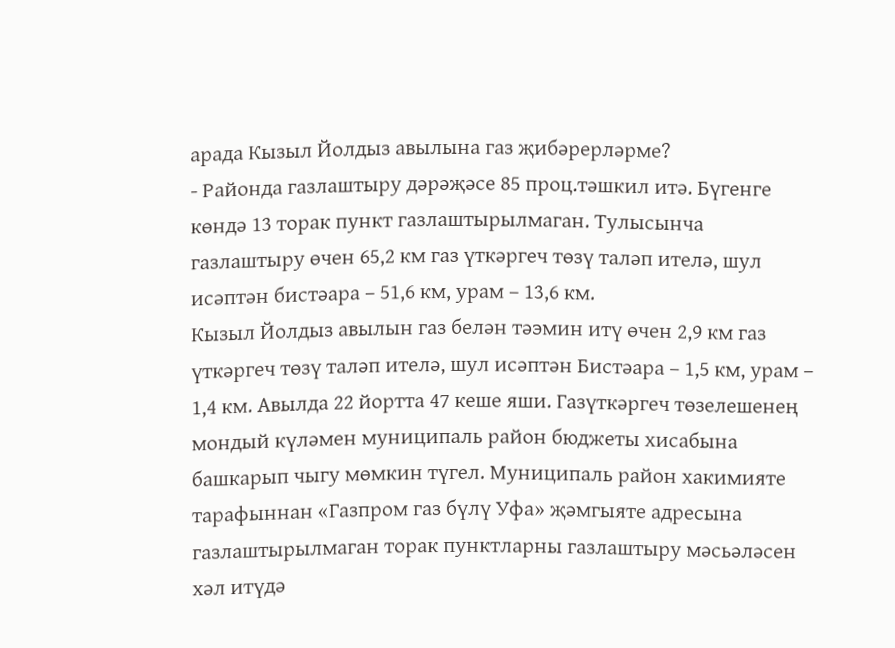арада Кызыл Йолдыз авылына газ җибәрерләрме?
- Районда газлаштыру дәрәҗәсе 85 проц.тәшкил итә. Бүгенге көндә 13 торак пункт газлаштырылмаган. Тулысынча газлаштыру өчен 65,2 км газ үткәргеч төзү таләп ителә, шул исәптән бистәара – 51,6 км, урам – 13,6 км.
Кызыл Йолдыз авылын газ белән тәэмин итү өчен 2,9 км газ үткәргеч төзү таләп ителә, шул исәптән Бистәара – 1,5 км, урам – 1,4 км. Авылда 22 йортта 47 кеше яши. Газүткәргеч төзелешенең мондый күләмен муниципаль район бюджеты хисабына башкарып чыгу мөмкин түгел. Муниципаль район хакимияте тарафыннан «Газпром газ бүлү Уфа» җәмгыяте адресына газлаштырылмаган торак пунктларны газлаштыру мәсьәләсен хәл итүдә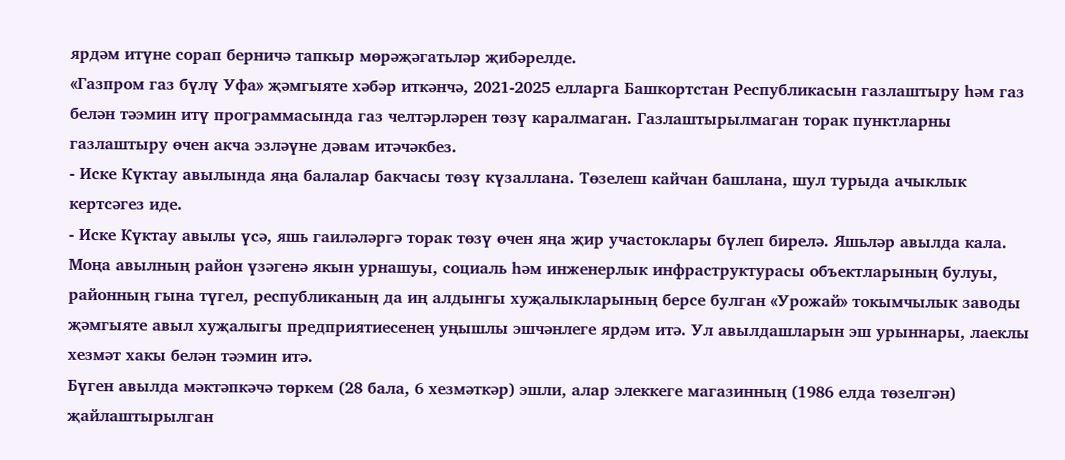ярдәм итүне сорап берничә тапкыр мөрәҗәгатьләр җибәрелде.
«Газпром газ бүлү Уфа» җәмгыяте хәбәр иткәнчә, 2021-2025 елларга Башкортстан Республикасын газлаштыру һәм газ белән тәэмин итү программасында газ челтәрләрен төзү каралмаган. Газлаштырылмаган торак пунктларны газлаштыру өчен акча эзләүне дәвам итәчәкбез.
- Иске Күктау авылында яңа балалар бакчасы төзү күзаллана. Төзелеш кайчан башлана, шул турыда ачыклык кертсәгез иде.
- Иске Күктау авылы үсә, яшь гаиләләргә торак төзү өчен яңа җир участоклары бүлеп бирелә. Яшьләр авылда кала. Моңа авылның район үзәгенә якын урнашуы, социаль һәм инженерлык инфраструктурасы объектларының булуы, районның гына түгел, республиканың да иң алдынгы хуҗалыкларының берсе булган «Урожай» токымчылык заводы җәмгыяте авыл хуҗалыгы предприятиесенең уңышлы эшчәнлеге ярдәм итә. Ул авылдашларын эш урыннары, лаеклы хезмәт хакы белән тәэмин итә.
Бүген авылда мәктәпкәчә төркем (28 бала, 6 хезмәткәр) эшли, алар элеккеге магазинның (1986 елда төзелгән) җайлаштырылган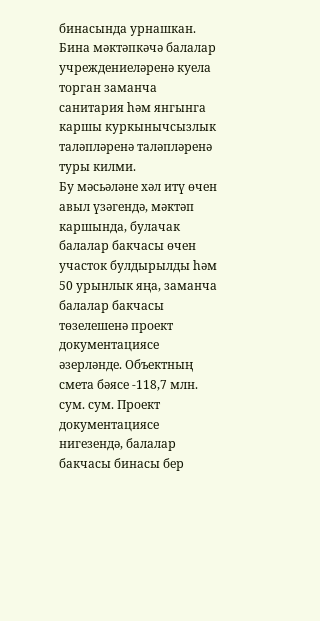бинасында урнашкан. Бина мәктәпкәчә балалар учреждениеләренә куела торган заманча санитария һәм янгынга каршы куркынычсызлык таләпләренә таләпләренә туры килми.
Бу мәсьәләне хәл итү өчен авыл үзәгендә, мәктәп каршында, булачак балалар бакчасы өчен участок булдырылды һәм 50 урынлык яңа, заманча балалар бакчасы төзелешенә проект документациясе әзерләнде. Объектның смета бәясе -118,7 млн. сум. сум. Проект документациясе нигезендә, балалар бакчасы бинасы бер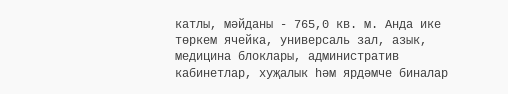катлы, мәйданы - 765,0 кв. м. Анда ике төркем ячейка, универсаль зал, азык, медицина блоклары, административ кабинетлар, хуҗалык һәм ярдәмче биналар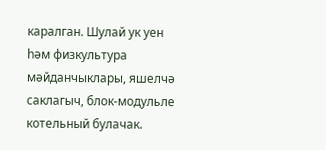каралган. Шулай ук уен һәм физкультура мәйданчыклары, яшелчә саклагыч, блок-модульле котельный булачак.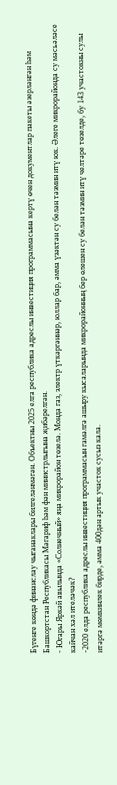Бүгенге көндә финанслау чыганаклары билгеләнмәгән. Объектны 2025 елга республика адреслы инвестиция программасына кертү өчен документлар пакеты әзерләнгән һәм Башкортстан Республикасы Мәгариф һәм фән министрлыгына җибәрелгән.
- Югары Яркәй авылында «Солнечный» яңа микрорайон төзелә. Монда газ, электр үткәргәннәр, юллар бар, әмма үзәктән су белән тәэмин итү юк. Әлеге микрорайонда су мәсьәләсе кайчан хәл ителәчәк?
-2020 елда республика адреслы инвестиция программасын гамәлгә ашыру кысаларында микрорайонның бер өлешен су белән тәэмин итү челтәре төзелде, бу 143 участокны сулы итәргә мөмкинлек бирде, әмма 400дән артык участок сусыз кала.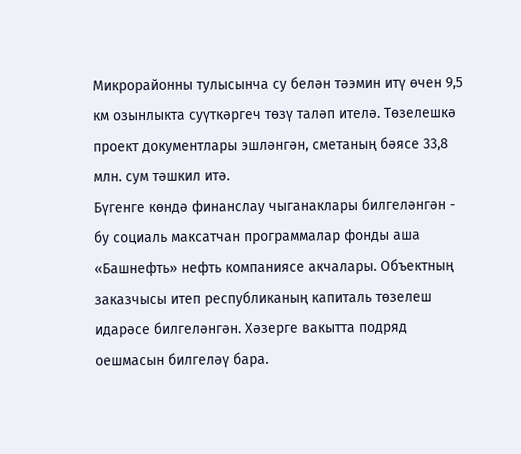Микрорайонны тулысынча су белән тәэмин итү өчен 9,5 км озынлыкта суүткәргеч төзү таләп ителә. Төзелешкә проект документлары эшләнгән, сметаның бәясе 33,8 млн. сум тәшкил итә.
Бүгенге көндә финанслау чыганаклары билгеләнгән - бу социаль максатчан программалар фонды аша «Башнефть» нефть компаниясе акчалары. Объектның заказчысы итеп республиканың капиталь төзелеш идарәсе билгеләнгән. Хәзерге вакытта подряд оешмасын билгеләү бара.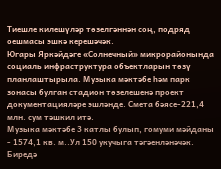Тиешле килешүләр төзелгәннән соң, подряд оешмасы эшкә керешәчәк.
Югары Яркәйдәге «Солнечный» микрорайонында социаль инфраструктура объектларын төзү планлаштырыла. Музыка мәктәбе һәм парк зонасы булган стадион төзелешенә проект документацияләре эшләнде. Смета бәясе-221,4 млн. сум тәшкил итә.
Музыка мәктәбе 3 катлы булып, гомуми мәйданы - 1574,1 кв. м..Ул 150 укучыга тәгәенләнәчәк. Биредә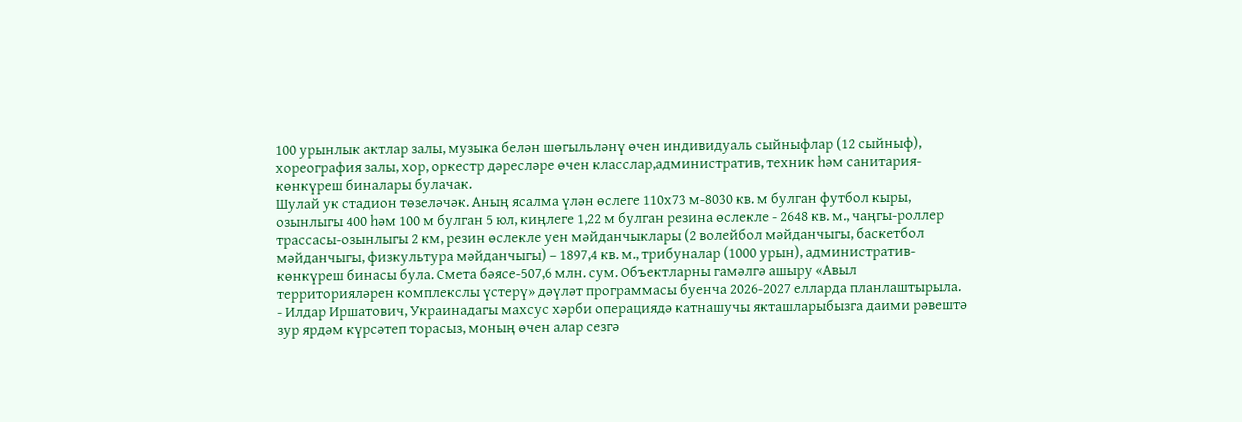100 урынлык актлар залы, музыка белән шөгыльләнү өчен индивидуаль сыйныфлар (12 сыйныф), хореография залы, хор, оркестр дәресләре өчен класслар,административ, техник һәм санитария-көнкүреш биналары булачак.
Шулай ук стадион төзеләчәк. Аның ясалма үлән өслеге 110х73 м-8030 кв. м булган футбол кыры, озынлыгы 400 һәм 100 м булган 5 юл, киңлеге 1,22 м булган резина өслекле - 2648 кв. м., чаңгы-роллер трассасы-озынлыгы 2 км, резин өслекле уен мәйданчыклары (2 волейбол мәйданчыгы, баскетбол мәйданчыгы, физкультура мәйданчыгы) – 1897,4 кв. м., трибуналар (1000 урын), административ-көнкүреш бинасы була. Смета бәясе-507,6 млн. сум. Объектларны гамәлгә ашыру «Авыл территорияләрен комплекслы үстерү» дәүләт программасы буенча 2026-2027 елларда планлаштырыла.
- Илдар Иршатович, Украинадагы махсус хәрби операциядә катнашучы якташларыбызга даими рәвештә зур ярдәм күрсәтеп торасыз, моның өчен алар сезгә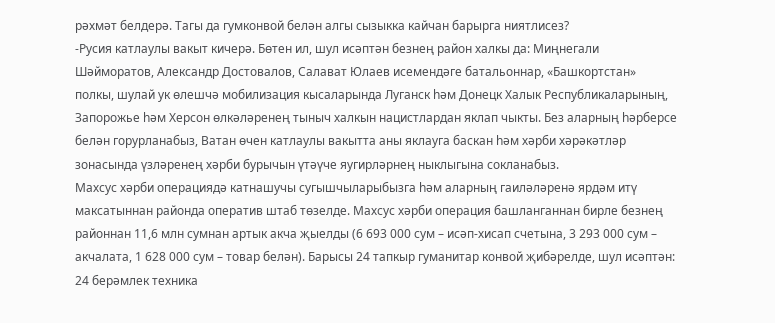рәхмәт белдерә. Тагы да гумконвой белән алгы сызыкка кайчан барырга ниятлисез?
-Русия катлаулы вакыт кичерә. Бөтен ил, шул исәптән безнең район халкы да: Миңнегали Шәйморатов, Александр Достовалов, Салават Юлаев исемендәге батальоннар, «Башкортстан» полкы, шулай ук өлешчә мобилизация кысаларында Луганск һәм Донецк Халык Республикаларының, Запорожье һәм Херсон өлкәләренең тыныч халкын нацистлардан яклап чыкты. Без аларның һәрберсе белән горурланабыз, Ватан өчен катлаулы вакытта аны яклауга баскан һәм хәрби хәрәкәтләр зонасында үзләренең хәрби бурычын үтәүче яугирләрнең ныклыгына сокланабыз.
Махсус хәрби операциядә катнашучы сугышчыларыбызга һәм аларның гаиләләренә ярдәм итү максатыннан районда оператив штаб төзелде. Махсус хәрби операция башланганнан бирле безнең районнан 11,6 млн сумнан артык акча җыелды (6 693 000 сум – исәп-хисап счетына, 3 293 000 сум – акчалата, 1 628 000 сум – товар белән). Барысы 24 тапкыр гуманитар конвой җибәрелде, шул исәптән: 24 берәмлек техника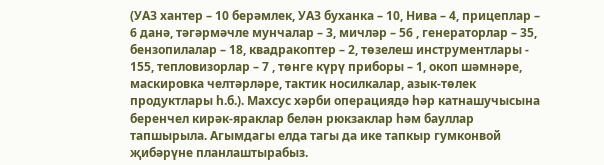(УАЗ хантер – 10 берәмлек, УАЗ буханка – 10, Нива – 4, прицеплар – 6 данә, тәгәрмәчле мунчалар – 3, мичләр – 56 , генераторлар – 35, бензопилалар – 18, квадракоптер – 2, төзелеш инструментлары - 155, тепловизорлар – 7 , төнге күрү приборы – 1, окоп шәмнәре, маскировка челтәрләре, тактик носилкалар, азык-төлек продуктлары һ.б.). Махсус хәрби операциядә һәр катнашучысына беренчел кирәк-яраклар белән рюкзаклар һәм бауллар тапшырыла. Агымдагы елда тагы да ике тапкыр гумконвой җибәрүне планлаштырабыз.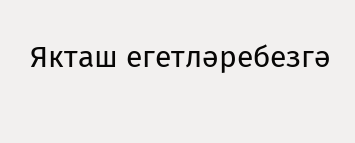Якташ егетләребезгә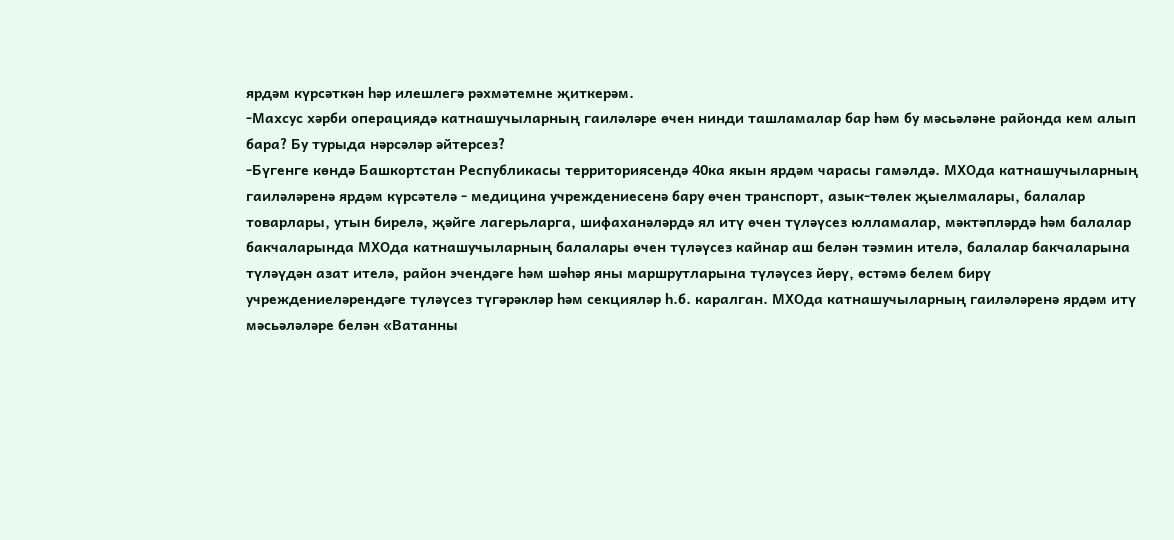ярдәм күрсәткән һәр илешлегә рәхмәтемне җиткерәм.
-Махсус хәрби операциядә катнашучыларның гаиләләре өчен нинди ташламалар бар һәм бу мәсьәләне районда кем алып бара? Бу турыда нәрсәләр әйтерсез?
-Бүгенге көндә Башкортстан Республикасы территориясендә 40ка якын ярдәм чарасы гамәлдә. МХОда катнашучыларның гаиләләренә ярдәм күрсәтелә - медицина учреждениесенә бару өчен транспорт, азык-төлек җыелмалары, балалар товарлары, утын бирелә, җәйге лагерьларга, шифаханәләрдә ял итү өчен түләүсез юлламалар, мәктәпләрдә һәм балалар бакчаларында МХОда катнашучыларның балалары өчен түләүсез кайнар аш белән тәэмин ителә, балалар бакчаларына түләүдән азат ителә, район эчендәге һәм шәһәр яны маршрутларына түләүсез йөрү, өстәмә белем бирү учреждениеләрендәге түләүсез түгәрәкләр һәм секцияләр һ.б. каралган. МХОда катнашучыларның гаиләләренә ярдәм итү мәсьәләләре белән «Ватанны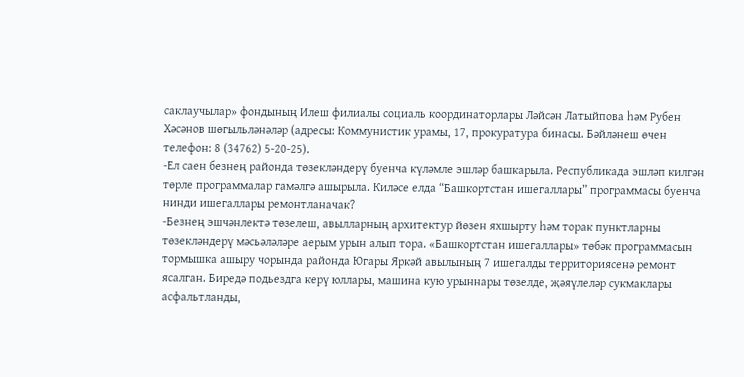саклаучылар» фондының Илеш филиалы социаль координаторлары Ләйсән Латыйпова һәм Рубен Хәсәнов шөгыльләнәләр (адресы: Коммунистик урамы, 17, прокуратура бинасы. Бәйләнеш өчен телефон: 8 (34762) 5-20-25).
-Ел саен безнең районда төзекләндерү буенча күләмле эшләр башкарыла. Республикада эшләп килгән төрле программалар гамәлгә ашырыла. Киләсе елда “Башкортстан ишегаллары” программасы буенча нинди ишегаллары ремонтланачак?
-Безнең эшчәнлектә төзелеш, авылларның архитектур йөзен яхшырту һәм торак пунктларны төзекләндерү мәсьәләләре аерым урын алып тора. «Башкортстан ишегаллары» төбәк программасын тормышка ашыру чорында районда Югары Яркәй авылының 7 ишегалды территориясенә ремонт ясалган. Биредә подьездга керү юллары, машина кую урыннары төзелде, җәяүлеләр сукмаклары асфальтланды,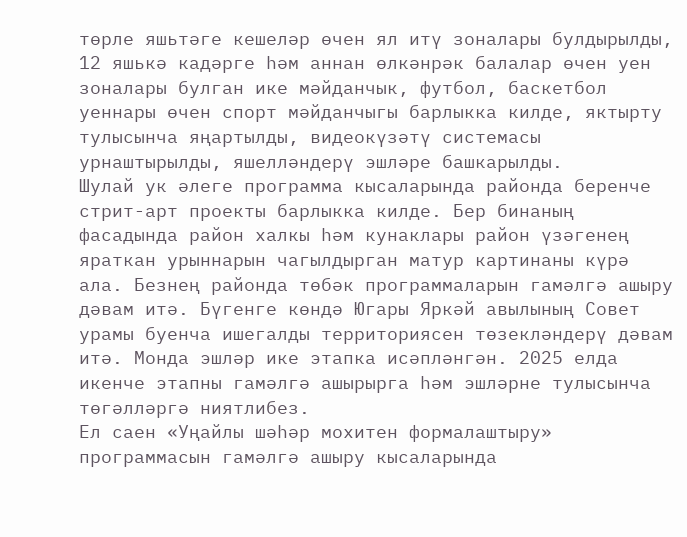төрле яшьтәге кешеләр өчен ял итү зоналары булдырылды, 12 яшькә кадәрге һәм аннан өлкәнрәк балалар өчен уен зоналары булган ике мәйданчык, футбол, баскетбол уеннары өчен спорт мәйданчыгы барлыкка килде, яктырту тулысынча яңартылды, видеокүзәтү системасы урнаштырылды, яшелләндерү эшләре башкарылды.
Шулай ук әлеге программа кысаларында районда беренче стрит-арт проекты барлыкка килде. Бер бинаның фасадында район халкы һәм кунаклары район үзәгенең яраткан урыннарын чагылдырган матур картинаны күрә ала. Безнең районда төбәк программаларын гамәлгә ашыру дәвам итә. Бүгенге көндә Югары Яркәй авылының Совет урамы буенча ишегалды территориясен төзекләндерү дәвам итә. Монда эшләр ике этапка исәпләнгән. 2025 елда икенче этапны гамәлгә ашырырга һәм эшләрне тулысынча төгәлләргә ниятлибез.
Ел саен «Уңайлы шәһәр мохитен формалаштыру» программасын гамәлгә ашыру кысаларында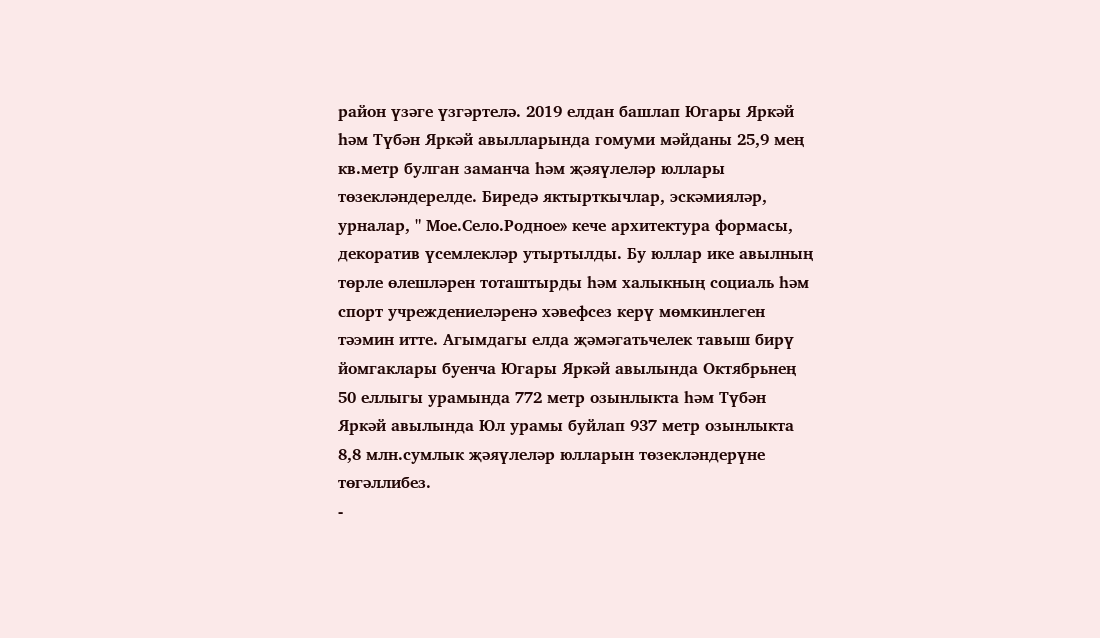район үзәге үзгәртелә. 2019 елдан башлап Югары Яркәй һәм Түбән Яркәй авылларында гомуми мәйданы 25,9 мең кв.метр булган заманча һәм җәяүлеләр юллары төзекләндерелде. Биредә яктырткычлар, эскәмияләр, урналар, " Мое.Село.Родное» кече архитектура формасы, декоратив үсемлекләр утыртылды. Бу юллар ике авылның төрле өлешләрен тоташтырды һәм халыкның социаль һәм спорт учреждениеләренә хәвефсез керү мөмкинлеген тәэмин итте. Агымдагы елда җәмәгатьчелек тавыш бирү йомгаклары буенча Югары Яркәй авылында Октябрьнең 50 еллыгы урамында 772 метр озынлыкта һәм Түбән Яркәй авылында Юл урамы буйлап 937 метр озынлыкта 8,8 млн.сумлык җәяүлеләр юлларын төзекләндерүне төгәллибез.
-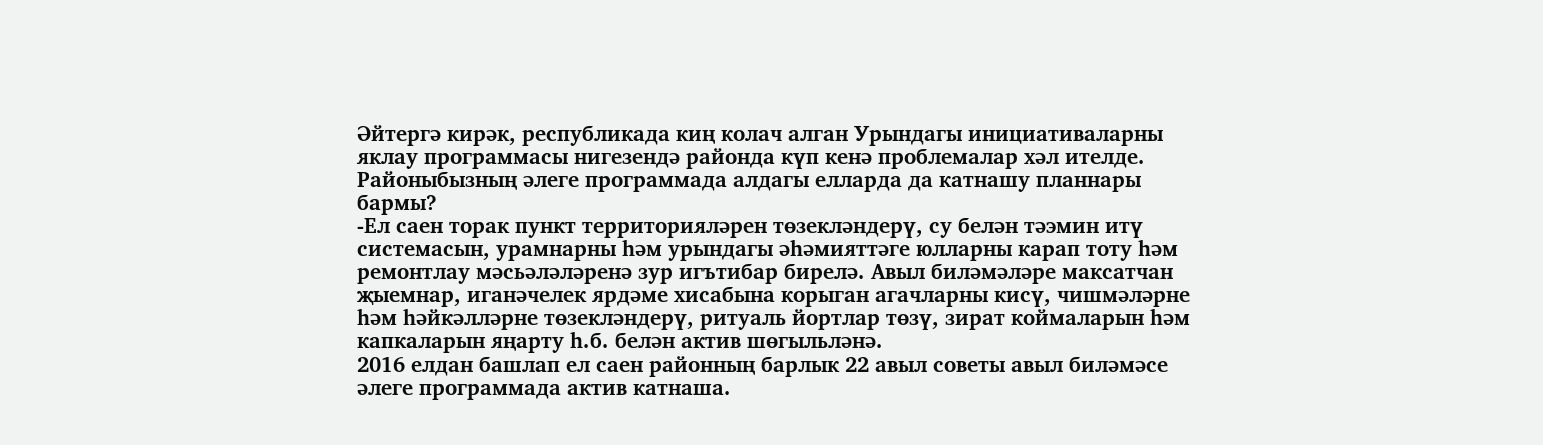Әйтергә кирәк, республикада киң колач алган Урындагы инициативаларны яклау программасы нигезендә районда күп кенә проблемалар хәл ителде. Районыбызның әлеге программада алдагы елларда да катнашу планнары бармы?
-Ел саен торак пункт территорияләрен төзекләндерү, су белән тәэмин итү системасын, урамнарны һәм урындагы әһәмияттәге юлларны карап тоту һәм ремонтлау мәсьәләләренә зур игътибар бирелә. Авыл биләмәләре максатчан җыемнар, иганәчелек ярдәме хисабына корыган агачларны кисү, чишмәләрне һәм һәйкәлләрне төзекләндерү, ритуаль йортлар төзү, зират коймаларын һәм капкаларын яңарту һ.б. белән актив шөгыльләнә.
2016 елдан башлап ел саен районның барлык 22 авыл советы авыл биләмәсе әлеге программада актив катнаша.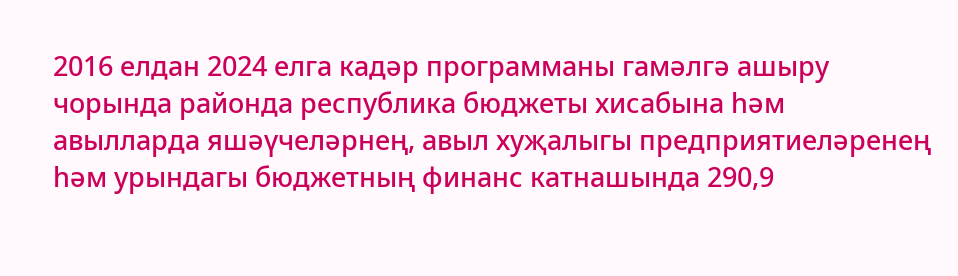2016 елдан 2024 елга кадәр программаны гамәлгә ашыру чорында районда республика бюджеты хисабына һәм авылларда яшәүчеләрнең, авыл хуҗалыгы предприятиеләренең һәм урындагы бюджетның финанс катнашында 290,9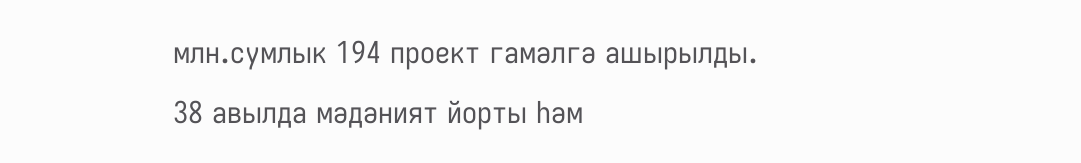млн.сумлык 194 проект гамәлгә ашырылды.
38 авылда мәдәният йорты һәм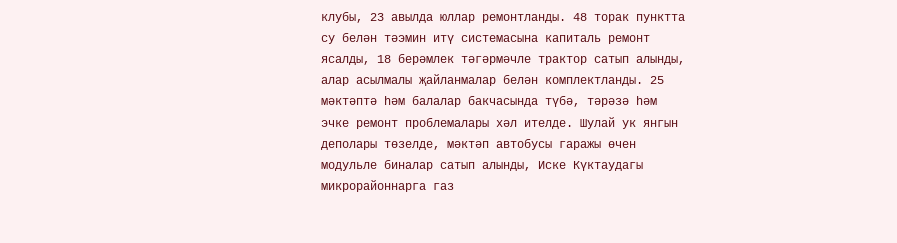клубы, 23 авылда юллар ремонтланды. 48 торак пунктта су белән тәэмин итү системасына капиталь ремонт ясалды, 18 берәмлек тәгәрмәчле трактор сатып алынды, алар асылмалы җайланмалар белән комплектланды. 25 мәктәптә һәм балалар бакчасында түбә, тәрәзә һәм эчке ремонт проблемалары хәл ителде. Шулай ук янгын деполары төзелде, мәктәп автобусы гаражы өчен модульле биналар сатып алынды, Иске Күктаудагы микрорайоннарга газ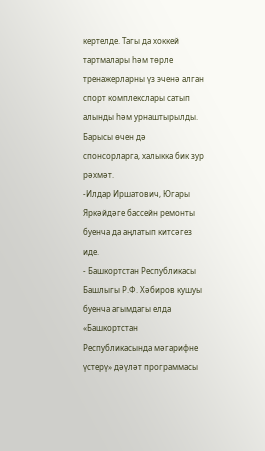кертелде. Тагы да хоккей тартмалары һәм төрле тренажерларны үз эченә алган спорт комплекслары сатып алынды һәм урнаштырылды. Барысы өчен дә спонсорларга, халыкка бик зур рәхмәт.
-Илдар Иршатович, Югары Яркәйдәге бассейн ремонты буенча да аңлатып китсәгез иде.
- Башкортстан Республикасы Башлыгы Р.Ф. Хәбиров кушуы буенча агымдагы елда «Башкортстан Республикасында мәгарифне үстерү» дәүләт программасы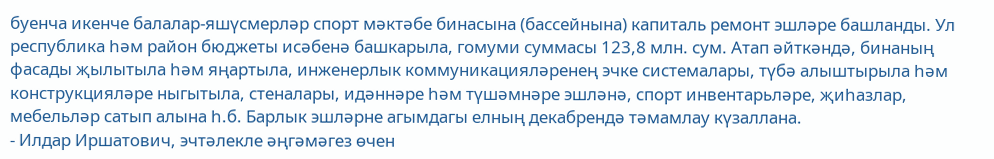буенча икенче балалар-яшүсмерләр спорт мәктәбе бинасына (бассейнына) капиталь ремонт эшләре башланды. Ул республика һәм район бюджеты исәбенә башкарыла, гомуми суммасы 123,8 млн. сум. Атап әйткәндә, бинаның фасады җылытыла һәм яңартыла, инженерлык коммуникацияләренең эчке системалары, түбә алыштырыла һәм конструкцияләре ныгытыла, стеналары, идәннәре һәм түшәмнәре эшләнә, спорт инвентарьләре, җиһазлар, мебельләр сатып алына һ.б. Барлык эшләрне агымдагы елның декабрендә тәмамлау күзаллана.
- Илдар Иршатович, эчтәлекле әңгәмәгез өчен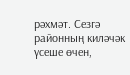рәхмәт. Сезгә районның киләчәк үсеше өчен,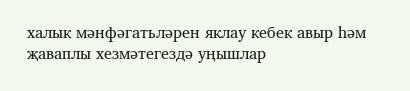халык мәнфәгатьләрен яклау кебек авыр һәм җаваплы хезмәтегездә уңышлар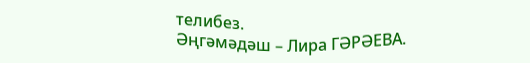телибез.
Әңгәмәдәш – Лира ГӘРӘЕВА.